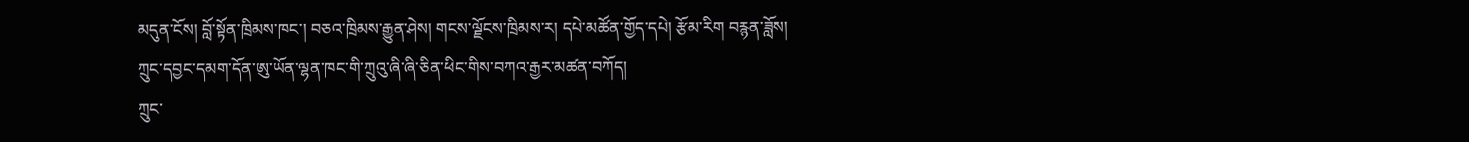མདུན་ངོས། བློ་སྟོན་ཁྲིམས་ཁང་། བཅའ་ཁྲིམས་རྒྱུན་ཤེས། གངས་ལྗོངས་ཁྲིམས་ར། དཔེ་མཚོན་གྱོད་དཔེ། རྩོམ་རིག བརྙན་ཟློས།
ཀྲུང་དབྱང་དམག་དོན་ཨུ་ཡོན་ལྷན་ཁང་གི་ཀྲུའུ་ཞི་ཞི་ཅིན་ཕིང་གིས་བཀའ་རྒྱར་མཚན་བཀོད།
ཀྲུང་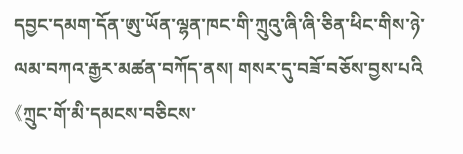དབྱང་དམག་དོན་ཨུ་ཡོན་ལྷན་ཁང་གི་ཀྲུའུ་ཞི་ཞི་ཅིན་ཕིང་གིས་ཉེ་ལམ་བཀའ་རྒྱར་མཚན་བཀོད་ནས། གསར་དུ་བཟོ་བཅོས་བྱས་པའི《ཀྲུང་གོ་མི་དམངས་བཅིངས་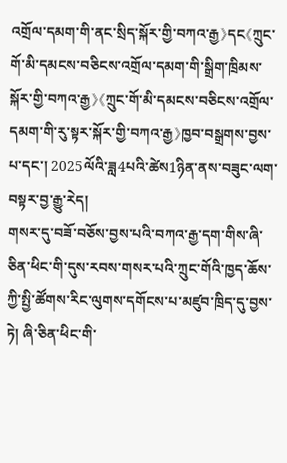འགྲོལ་དམག་གི་ནང་སྲིད་སྐོར་གྱི་བཀའ་རྒྱ》དང《ཀྲུང་གོ་མི་དམངས་བཅིངས་འགྲོལ་དམག་གི་སྒྲིག་ཁྲིམས་སྐོར་གྱི་བཀའ་རྒྱ》《ཀྲུང་གོ་མི་དམངས་བཅིངས་འགྲོལ་དམག་གི་རུ་སྟར་སྐོར་གྱི་བཀའ་རྒྱ》ཁྱབ་བསྒྲགས་བྱས་པ་དང་། 2025ལོའི་ཟླ4པའི་ཚེས1ཉིན་ནས་བཟུང་ལག་བསྟར་བྱ་རྒྱུ་རེད།
གསར་དུ་བཟོ་བཅོས་བྱས་པའི་བཀའ་རྒྱ་དག་གིས་ཞི་ཅིན་ཕིང་གི་དུས་རབས་གསར་པའི་ཀྲུང་གོའི་ཁྱད་ཆོས་ཀྱི་སྤྱི་ཚོགས་རིང་ལུགས་དགོངས་པ་མཛུབ་ཁྲིད་དུ་བྱས་ཏེ། ཞི་ཅིན་ཕིང་གི་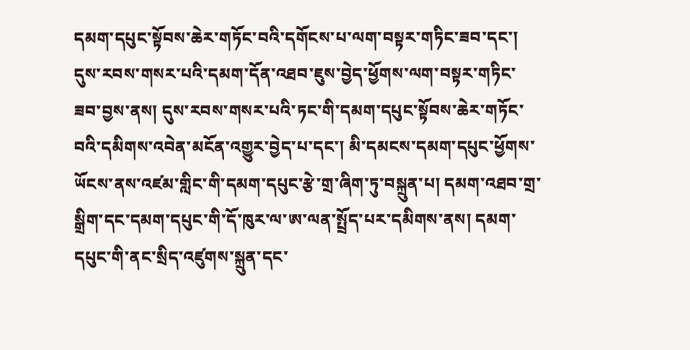དམག་དཔུང་སྟོབས་ཆེར་གཏོང་བའི་དགོངས་པ་ལག་བསྟར་གཏིང་ཟབ་དང་། དུས་རབས་གསར་པའི་དམག་དོན་འཐབ་ཇུས་བྱེད་ཕྱོགས་ལག་བསྟར་གཏིང་ཟབ་བྱས་ནས། དུས་རབས་གསར་པའི་ཏང་གི་དམག་དཔུང་སྟོབས་ཆེར་གཏོང་བའི་དམིགས་འབེན་མངོན་འགྱུར་བྱེད་པ་དང་། མི་དམངས་དམག་དཔུང་ཕྱོགས་ཡོངས་ནས་འཛམ་གླིང་གི་དམག་དཔུང་རྩེ་གྲ་ཞིག་ཏུ་བསྐྲུན་པ། དམག་འཐབ་གྲ་སྒྲིག་དང་དམག་དཔུང་གི་དོ་ཁུར་ལ་ཨ་ལན་སྤྲོད་པར་དམིགས་ནས། དམག་དཔུང་གི་ནང་སྲིད་འཛུགས་སྐྲུན་དང་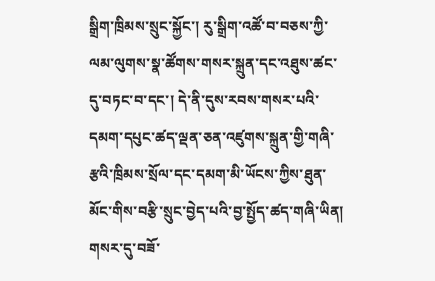སྒྲིག་ཁྲིམས་སྲུང་སྐྱོང་། རུ་སྒྲིག་འཚོ་བ་བཅས་ཀྱི་ལམ་ལུགས་སྣ་ཚོགས་གསར་སྐྲུན་དང་འཐུས་ཚང་དུ་བཏང་བ་དང་། དེ་ནི་དུས་རབས་གསར་པའི་དམག་དཔུང་ཚད་ལྡན་ཅན་འཛུགས་སྐྲུན་གྱི་གཞི་རྩའི་ཁྲིམས་སྲོལ་དང་དམག་མི་ཡོངས་ཀྱིས་ཐུན་མོང་གིས་བརྩི་སྲུང་བྱེད་པའི་བྱ་སྤྱོད་ཚད་གཞི་ཡིན།
གསར་དུ་བཟོ་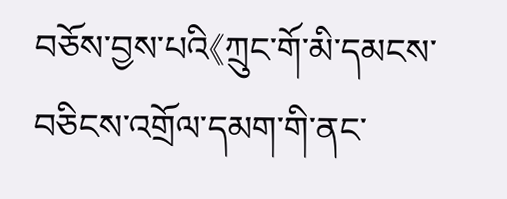བཅོས་བྱས་པའི《ཀྲུང་གོ་མི་དམངས་བཅིངས་འགྲོལ་དམག་གི་ནང་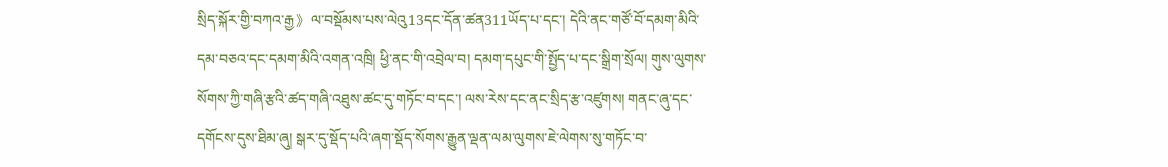སྲིད་སྐོར་གྱི་བཀའ་རྒྱ》ལ་བསྡོམས་པས་ལེའུ13དང་དོན་ཚན311ཡོད་པ་དང་། དེའི་ནང་གཙོ་བོ་དམག་མིའི་དམ་བཅའ་དང་དམག་མིའི་འགན་འཁྲི། ཕྱི་ནང་གི་འབྲེལ་བ། དམག་དཔུང་གི་སྤྱོད་པ་དང་སྒྲིག་སྲོལ། གུས་ལུགས་སོགས་ཀྱི་གཞི་རྩའི་ཚད་གཞི་འཐུས་ཚང་དུ་གཏོང་བ་དང་། ལས་རེས་དང་ནང་སྲིད་རྩ་འཛུགས། གནང་ཞུ་དང་དགོངས་དུས་ཐིམ་ཞུ། སྒར་དུ་སྡོད་པའི་ཞག་སྡོད་སོགས་རྒྱུན་ལྡན་ལམ་ལུགས་ཇེ་ལེགས་སུ་གཏོང་བ་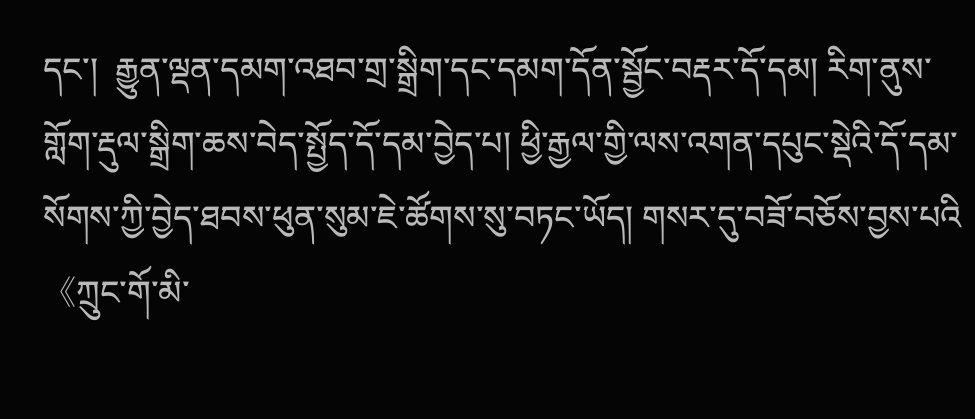དང་།  རྒྱུན་ལྡན་དམག་འཐབ་གྲ་སྒྲིག་དང་དམག་དོན་སྦྱོང་བརྡར་དོ་དམ། རིག་ནུས་གློག་རྡུལ་སྒྲིག་ཆས་བེད་སྤྱོད་དོ་དམ་བྱེད་པ། ཕྱི་རྒྱལ་གྱི་ལས་འགན་དཔུང་སྡེའི་དོ་དམ་སོགས་ཀྱི་བྱེད་ཐབས་ཕུན་སུམ་ཇེ་ཚོགས་སུ་བཏང་ཡོད། གསར་དུ་བཟོ་བཅོས་བྱས་པའི《ཀྲུང་གོ་མི་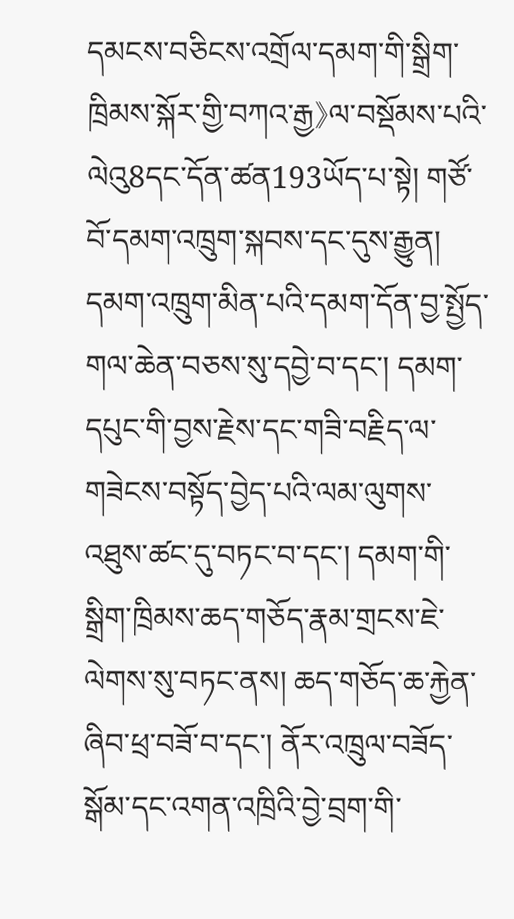དམངས་བཅིངས་འགྲོལ་དམག་གི་སྒྲིག་ཁྲིམས་སྐོར་གྱི་བཀའ་རྒྱ》ལ་བསྡོམས་པའི་ལེའུ8དང་དོན་ཚན193ཡོད་པ་སྟེ། གཙོ་བོ་དམག་འཁྲུག་སྐབས་དང་དུས་རྒྱུན། དམག་འཁྲུག་མིན་པའི་དམག་དོན་བྱ་སྤྱོད་གལ་ཆེན་བཅས་སུ་དབྱེ་བ་དང་། དམག་དཔུང་གི་བྱས་རྗེས་དང་གཟི་བརྗིད་ལ་གཟེངས་བསྟོད་བྱེད་པའི་ལམ་ལུགས་འཐུས་ཚང་དུ་བཏང་བ་དང་། དམག་གི་སྒྲིག་ཁྲིམས་ཆད་གཅོད་རྣམ་གྲངས་ཇེ་ལེགས་སུ་བཏང་ནས། ཆད་གཅོད་ཆ་རྐྱེན་ཞིབ་ཕྲ་བཟོ་བ་དང་། ནོར་འཁྲུལ་བཟོད་སྒོམ་དང་འགན་འཁྲིའི་བྱེ་བྲག་གི་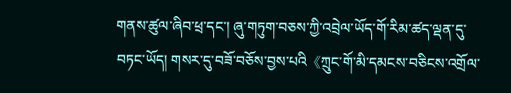གནས་ཚུལ་ཞིབ་ཕྲ་དང་། ཞུ་གཏུག་བཅས་ཀྱི་འབྲེལ་ཡོད་གོ་རིམ་ཚད་ལྡན་དུ་བཏང་ཡོད། གསར་དུ་བཟོ་བཅོས་བྱས་པའི《ཀྲུང་གོ་མི་དམངས་བཅིངས་འགྲོལ་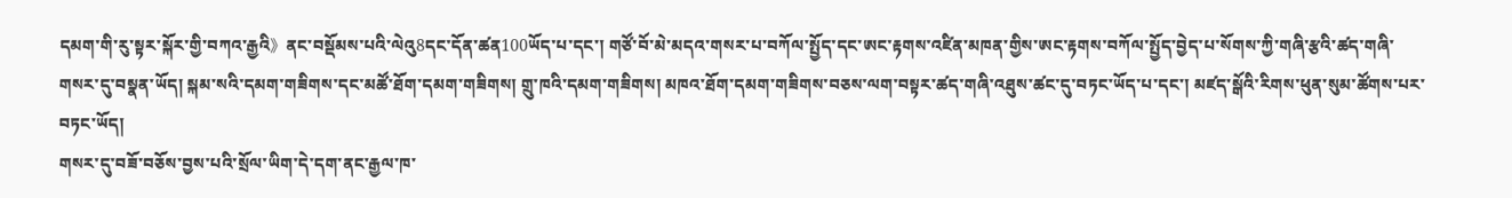དམག་གི་རུ་སྟར་སྐོར་གྱི་བཀའ་རྒྱའི》ནང་བསྡོམས་པའི་ལེའུ8དང་དོན་ཚན100ཡོད་པ་དང་། གཙོ་བོ་མེ་མདའ་གསར་པ་བཀོལ་སྤྱོད་དང་ཨང་རྟགས་འཛིན་མཁན་གྱིས་ཨང་རྟགས་བཀོལ་སྤྱོད་བྱེད་པ་སོགས་ཀྱི་གཞི་རྩའི་ཚད་གཞི་གསར་དུ་བསྣན་ཡོད། སྐམ་སའི་དམག་གཟིགས་དང་མཚོ་ཐོག་དམག་གཟིགས། གྲུ་ཁའི་དམག་གཟིགས། མཁའ་ཐོག་དམག་གཟིགས་བཅས་ལག་བསྟར་ཚད་གཞི་འཐུས་ཚང་དུ་བཏང་ཡོད་པ་དང་། མཛད་སྒོའི་རིགས་ཕུན་སུམ་ཚོགས་པར་བཏང་ཡོད།
གསར་དུ་བཟོ་བཅོས་བྱས་པའི་སྲོལ་ཡིག་དེ་དག་ནང་རྒྱལ་ཁ་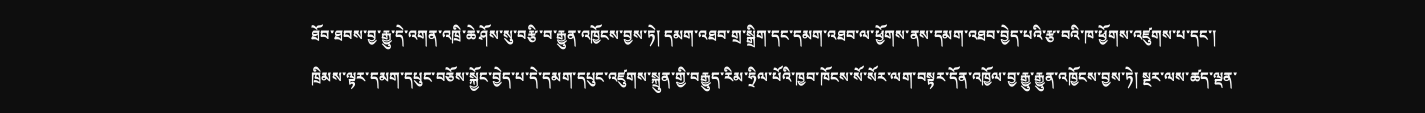ཐོབ་ཐབས་བྱ་རྒྱུ་དེ་འགན་འཁྲི་ཆེ་ཤོས་སུ་བརྩི་བ་རྒྱུན་འཁྱོངས་བྱས་ཏེ། དམག་འཐབ་གྲ་སྒྲིག་དང་དམག་འཐབ་ལ་ཕྱོགས་ནས་དམག་འཐབ་བྱེད་པའི་རྩ་བའི་ཁ་ཕྱོགས་འཛུགས་པ་དང་། ཁྲིམས་ལྟར་དམག་དཔུང་བཅོས་སྐྱོང་བྱེད་པ་དེ་དམག་དཔུང་འཛུགས་སྐྲུན་གྱི་བརྒྱུད་རིམ་ཧྲིལ་པོའི་ཁྱབ་ཁོངས་སོ་སོར་ལག་བསྟར་དོན་འཁྱོལ་བྱ་རྒྱུ་རྒྱུན་འཁྱོངས་བྱས་ཏེ། སྔར་ལས་ཚད་ལྡན་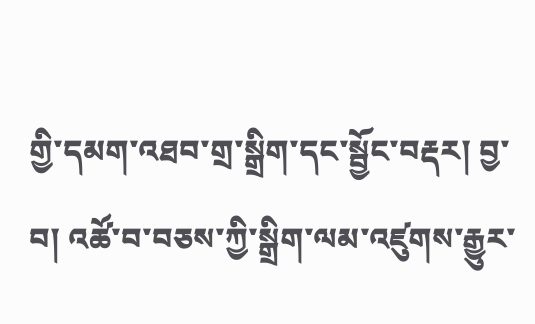གྱི་དམག་འཐབ་གྲ་སྒྲིག་དང་སྦྱོང་བརྡར། བྱ་བ། འཚོ་བ་བཅས་ཀྱི་སྒྲིག་ལམ་འཛུགས་རྒྱུར་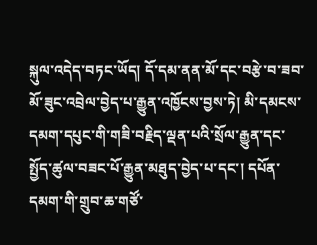སྐུལ་འདེད་བཏང་ཡོད། དོ་དམ་ནན་མོ་དང་བརྩེ་བ་ཟབ་མོ་ཟུང་འབྲེལ་བྱེད་པ་རྒྱུན་འཁྱོངས་བྱས་ཏེ། མི་དམངས་དམག་དཔུང་གི་གཟི་བརྗིད་ལྡན་པའི་སྲོལ་རྒྱུན་དང་སྤྱོད་ཚུལ་བཟང་པོ་རྒྱུན་མཐུད་བྱེད་པ་དང་། དཔོན་དམག་གི་གྲུབ་ཆ་གཙོ་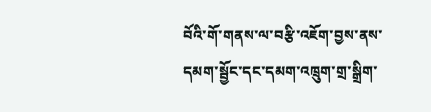བོའི་གོ་གནས་ལ་བརྩི་འཇོག་བྱས་ནས་དམག་སྦྱོང་དང་དམག་འཁྲུག་གྲ་སྒྲིག་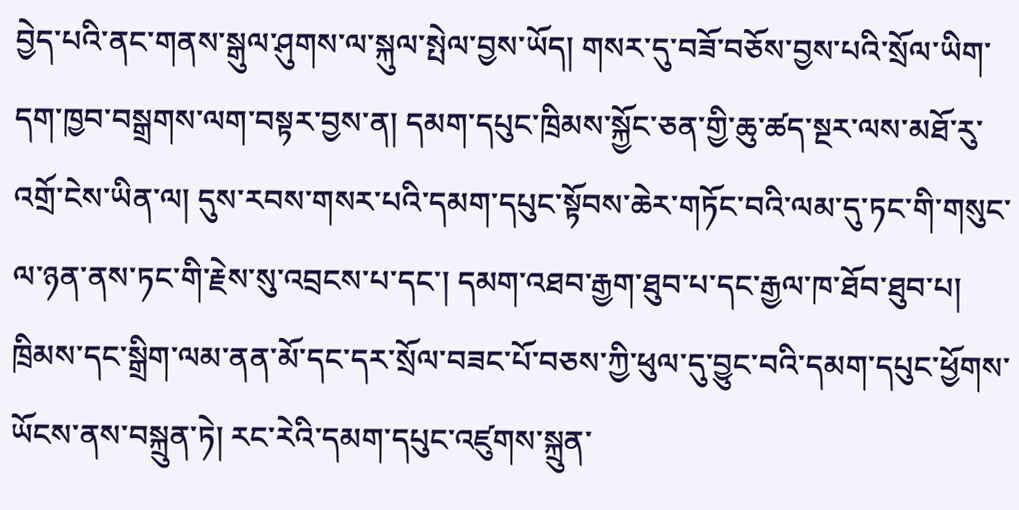བྱེད་པའི་ནང་གནས་སྒུལ་ཤུགས་ལ་སྐུལ་སྤེལ་བྱས་ཡོད། གསར་དུ་བཟོ་བཅོས་བྱས་པའི་སྲོལ་ཡིག་དག་ཁྱབ་བསྒྲགས་ལག་བསྟར་བྱས་ན། དམག་དཔུང་ཁྲིམས་སྐྱོང་ཅན་གྱི་ཆུ་ཚད་སྔར་ལས་མཐོ་རུ་འགྲོ་ངེས་ཡིན་ལ། དུས་རབས་གསར་པའི་དམག་དཔུང་སྟོབས་ཆེར་གཏོང་བའི་ལམ་དུ་ཏང་གི་གསུང་ལ་ཉན་ནས་ཏང་གི་རྗེས་སུ་འབྲངས་པ་དང་། དམག་འཐབ་རྒྱག་ཐུབ་པ་དང་རྒྱལ་ཁ་ཐོབ་ཐུབ་པ། ཁྲིམས་དང་སྒྲིག་ལམ་ནན་མོ་དང་དར་སྲོལ་བཟང་པོ་བཅས་ཀྱི་ཕུལ་དུ་བྱུང་བའི་དམག་དཔུང་ཕྱོགས་ཡོངས་ནས་བསྐྲུན་ཏེ། རང་རེའི་དམག་དཔུང་འཛུགས་སྐྲུན་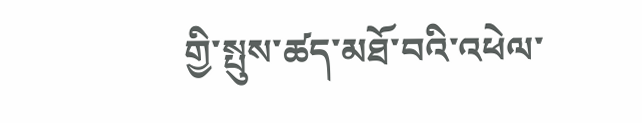གྱི་སྤུས་ཚད་མཐོ་བའི་འཕེལ་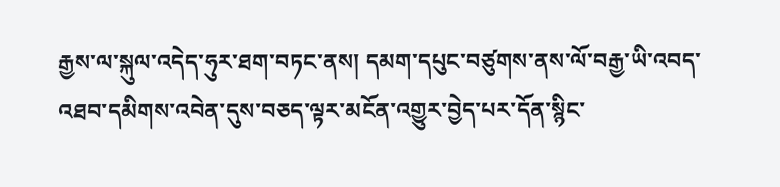རྒྱས་ལ་སྐུལ་འདེད་ཧུར་ཐག་བཏང་ནས། དམག་དཔུང་བཙུགས་ནས་ལོ་བརྒྱ་ཡི་འབད་འཐབ་དམིགས་འབེན་དུས་བཅད་ལྟར་མངོན་འགྱུར་བྱེད་པར་དོན་སྙིང་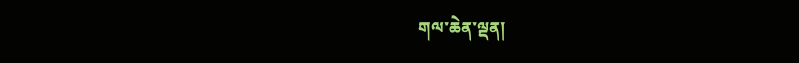གལ་ཆེན་ལྡན།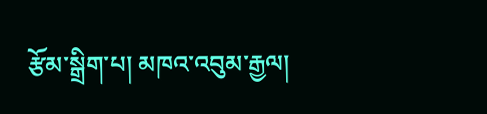རྩོམ་སྒྲིག་པ། མཁའ་འབུམ་རྒྱལ།